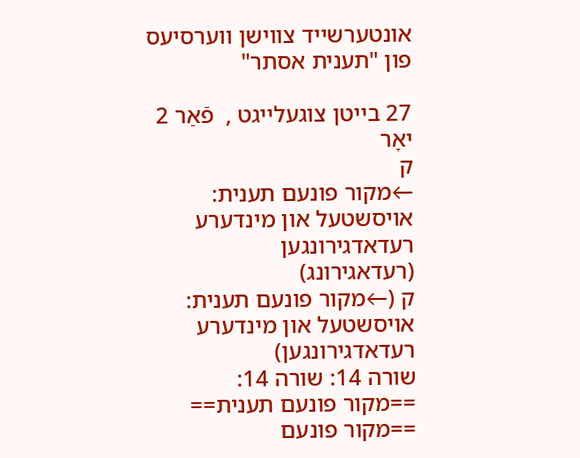אונטערשייד צווישן ווערסיעס פון "תענית אסתר"

27 בייטן צוגעלייגט ,  פֿאַר 2 יאָר
ק
←מקור פונעם תענית: אויסשטעל און מינדערע רעדאדגירונגען
(רעדאגירונג)
ק (←מקור פונעם תענית: אויסשטעל און מינדערע רעדאדגירונגען)
שורה 14: שורה 14:
==מקור פונעם תענית==
==מקור פונעם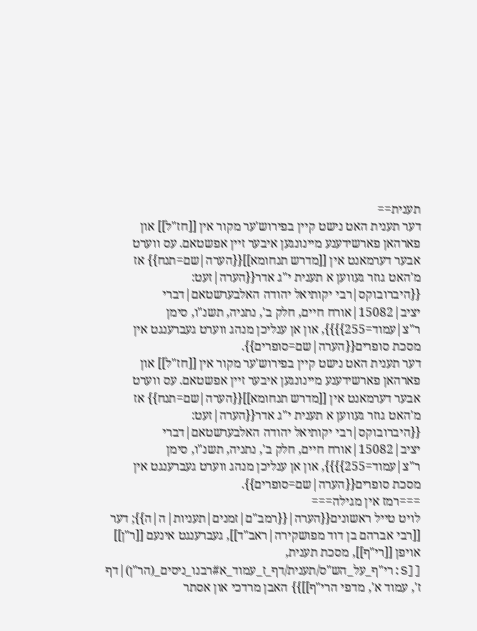תענית==
דער תענית האט נישט קיין בפירוש'ער מקור אין [[חז"ל]] און פארהאן פארשידענע מיינונגען איבער זיין אפשטאם. עס ווערט אבער דערמאנט אין [[מדרש תנחומא]]{{הערה|שם=תנח}} אז מ'האט גוזר געווען א תענית י"ג אדר{{הערה|זעט: {{היברובוקס|רבי יקותיאל יהודה האלבערשטאם|דברי יציב|15082|אורח חיים, חלק ב', נתניה, תשנ"ו, סימן ר"צ|עמוד=255}}}}, און אן ענליכן מנהג ווערט געברענגט אין מסכת סופרים{{הערה|שם=סופרים}}.
דער תענית האט נישט קיין בפירוש'ער מקור אין [[חז"ל]] און פארהאן פארשידענע מיינונגען איבער זיין אפשטאם. עס ווערט אבער דערמאנט אין [[מדרש תנחומא]]{{הערה|שם=תנח}} אז מ'האט גוזר געווען א תענית י"ג אדר{{הערה|זעט: {{היברובוקס|רבי יקותיאל יהודה האלבערשטאם|דברי יציב|15082|אורח חיים, חלק ב', נתניה, תשנ"ו, סימן ר"צ|עמוד=255}}}}, און אן ענליכן מנהג ווערט געברענגט אין מסכת סופרים{{הערה|שם=סופרים}}.
===רמז אין מגילה===
לויט טייל ראשונים{{הערה|{{רמב"ם|זמנים|תעניות|ה|ה}}; דער [[רבי אברהם בן דוד מפושקירה|ראב"ד]], געברענגט אינעם [[ר"ן]] אויפן [[רי"ף]], מסכת תענית, [[S:רי"ף_על_הש"ס/תענית/דף_ז_עמוד_א#רבנו_ניסים_(הר"ן)|דף ז', עמוד א', מדפי הרי"ף]]}} האבן מרדכי און אסתר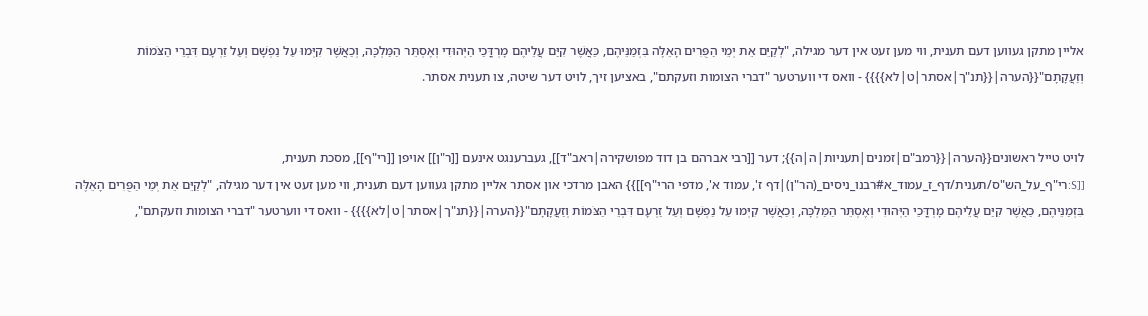אליין מתקן געווען דעם תענית, ווי מען זעט אין דער מגילה, "לְקַיֵּם אֵת יְמֵי הַפֻּרִים הָאֵלֶּה בִּזְמַנֵּיהֶם, כַּאֲשֶׁר קִיַּם עֲלֵיהֶם מָרְדֳּכַי הַיְּהוּדִי וְאֶסְתֵּר הַמַּלְכָּה, וְכַאֲשֶׁר קִיְּמוּ עַל נַפְשָׁם וְעַל זַרְעָם דִּבְרֵי הַצֹּמוֹת וְזַעֲקָתָם"{{הערה|{{תנ"ך|אסתר|ט|לא}}}} - וואס די ווערטער "דברי הצומות וזעקתם", באציען זיך, לויט דער שיטה, צו תענית אסתר.


לויט טייל ראשונים{{הערה|{{רמב"ם|זמנים|תעניות|ה|ה}}; דער [[רבי אברהם בן דוד מפושקירה|ראב"ד]], געברענגט אינעם [[ר"ן]] אויפן [[רי"ף]], מסכת תענית, [[S:רי"ף_על_הש"ס/תענית/דף_ז_עמוד_א#רבנו_ניסים_(הר"ן)|דף ז', עמוד א', מדפי הרי"ף]]}} האבן מרדכי און אסתר אליין מתקן געווען דעם תענית, ווי מען זעט אין דער מגילה, "לְקַיֵּם אֵת יְמֵי הַפֻּרִים הָאֵלֶּה בִּזְמַנֵּיהֶם, כַּאֲשֶׁר קִיַּם עֲלֵיהֶם מָרְדֳּכַי הַיְּהוּדִי וְאֶסְתֵּר הַמַּלְכָּה, וְכַאֲשֶׁר קִיְּמוּ עַל נַפְשָׁם וְעַל זַרְעָם דִּבְרֵי הַצֹּמוֹת וְזַעֲקָתָם"{{הערה|{{תנ"ך|אסתר|ט|לא}}}} - וואס די ווערטער "דברי הצומות וזעקתם",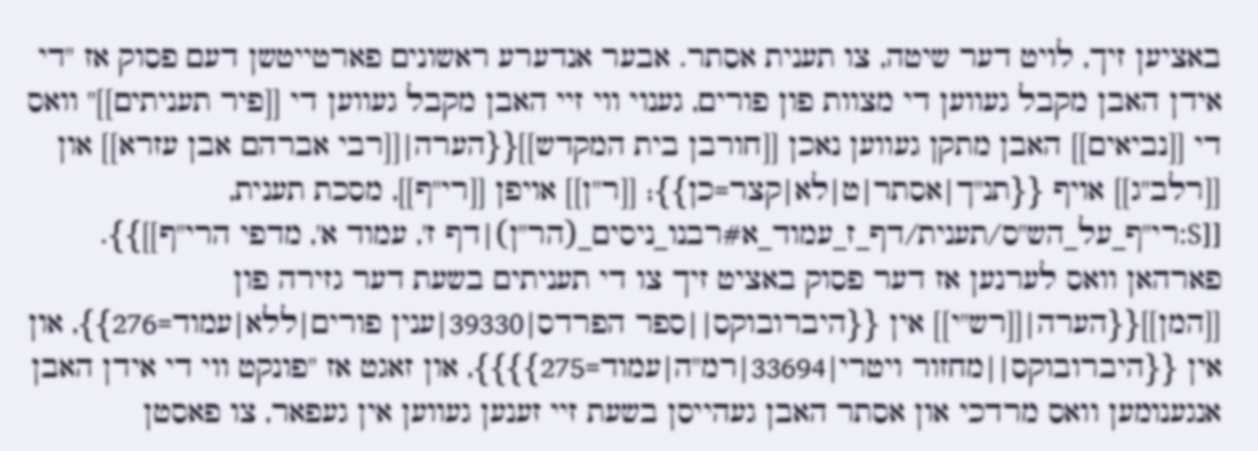באציען זיך, לויט דער שיטה, צו תענית אסתר. אבער אנדערע ראשונים פארטייטשן דעם פסוק אז "די אידן האבן מקבל געווען די מצוות פון פורים, גענוי ווי זיי האבן מקבל געווען די [[פיר תעניתים]]" וואס די [[נביאים]] האבן מתקן געווען נאכן [[חורבן בית המקדש]]{{הערה|[[רבי אברהם אבן עזרא]] און [[רלב"ג]] אויף {{תנ"ך|אסתר|ט|לא|קצר=כן}}; [[ר"ן]] אויפן [[רי"ף]], מסכת תענית, [[S:רי"ף_על_הש"ס/תענית/דף_ז_עמוד_א#רבנו_ניסים_(הר"ן)|דף ז', עמוד א', מדפי הרי"ף]]}}. פארהאן וואס לערנען אז דער פסוק באציט זיך צו די תעניתים בשעת דער גזירה פון [[המן]]{{הערה|[[רש"י]] אין {{היברובוקס||ספר הפרדס|39330|ענין פורים|ללא|עמוד=276}}, און אין {{היברובוקס||מחזור ויטרי|33694|רמ"ה|עמוד=275}}}}, און זאגט אז "פונקט ווי די אידן האבן אנגענומען וואס מרדכי און אסתר האבן געהייסן בשעת זיי זענען געווען אין געפאר, צו פאסטן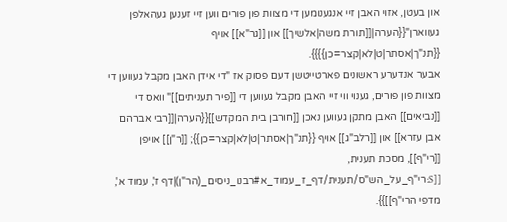און בעטן, אזוי האבן זיי אנגענומען די מצוות פון פורים ווען זיי זענען געהאלפן געווארן"{{הערה|[[תורת משה|אלשיך]] און [[גר"א]] אויף {{תנ"ך|אסתר|ט|לא|קצר=כן}}}}.
אבער אנדערע ראשונים פארטייטשן דעם פסוק אז "די אידן האבן מקבל געווען די מצוות פון פורים, גענוי ווי זיי האבן מקבל געווען די [[פיר תעניתים]]" וואס די [[נביאים]] האבן מתקן געווען נאכן [[חורבן בית המקדש]]{{הערה|[[רבי אברהם אבן עזרא]] און [[רלב"ג]] אויף {{תנ"ך|אסתר|ט|לא|קצר=כן}}; [[ר"ן]] אויפן [[רי"ף]], מסכת תענית, [[S:רי"ף_על_הש"ס/תענית/דף_ז_עמוד_א#רבנו_ניסים_(הר"ן)|דף ז', עמוד א', מדפי הרי"ף]]}}.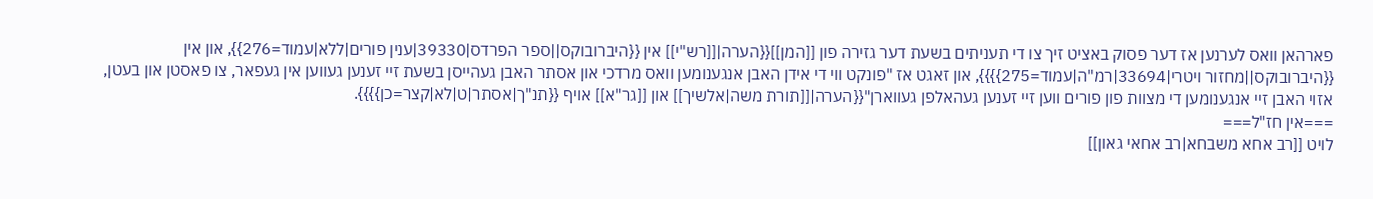פארהאן וואס לערנען אז דער פסוק באציט זיך צו די תעניתים בשעת דער גזירה פון [[המן]]{{הערה|[[רש"י]] אין {{היברובוקס||ספר הפרדס|39330|ענין פורים|ללא|עמוד=276}}, און אין {{היברובוקס||מחזור ויטרי|33694|רמ"ה|עמוד=275}}}}, און זאגט אז "פונקט ווי די אידן האבן אנגענומען וואס מרדכי און אסתר האבן געהייסן בשעת זיי זענען געווען אין געפאר, צו פאסטן און בעטן, אזוי האבן זיי אנגענומען די מצוות פון פורים ווען זיי זענען געהאלפן געווארן"{{הערה|[[תורת משה|אלשיך]] און [[גר"א]] אויף {{תנ"ך|אסתר|ט|לא|קצר=כן}}}}.
===אין חז"ל===
לויט [[רב אחא משבחא|רב אחאי גאון]]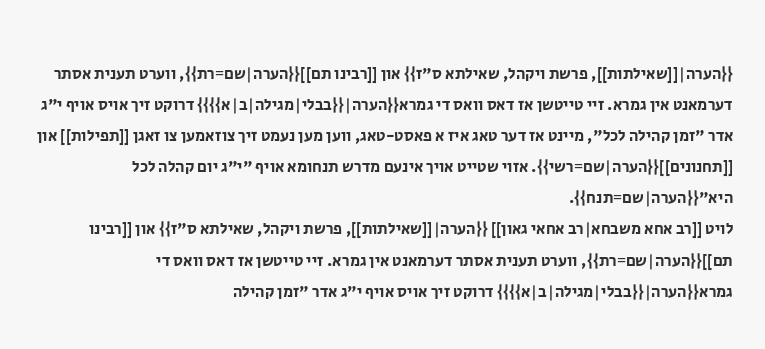{{הערה|[[שאילתות]], פרשת ויקהל, שאילתא ס"ז}} און [[רבינו תם]]{{הערה|שם=רת}}, ווערט תענית אסתר דערמאנט אין גמרא. זיי טייטשן אז דאס וואס די גמרא{{הערה|{{בבלי|מגילה|ב|א}}}} דרוקט זיך אויס אויף י"ג אדר "זמן קהילה לכל", מיינט אז דער טאג איז א פאסט-טאג, ווען מען נעמט זיך צוזאמען צו זאגן [[תפילות]] און [[תחנונים]]{{הערה|שם=רשי}}. אזוי שטייט אויך אינעם מדרש תנחומא אויף "י"ג יום קהלה לכל היא"{{הערה|שם=תנח}}.
לויט [[רב אחא משבחא|רב אחאי גאון]] {{הערה|[[שאילתות]], פרשת ויקהל, שאילתא ס"ז}} און [[רבינו תם]]{{הערה|שם=רת}}, ווערט תענית אסתר דערמאנט אין גמרא. זיי טייטשן אז דאס וואס די גמרא{{הערה|{{בבלי|מגילה|ב|א}}}} דרוקט זיך אויס אויף י"ג אדר "זמן קהילה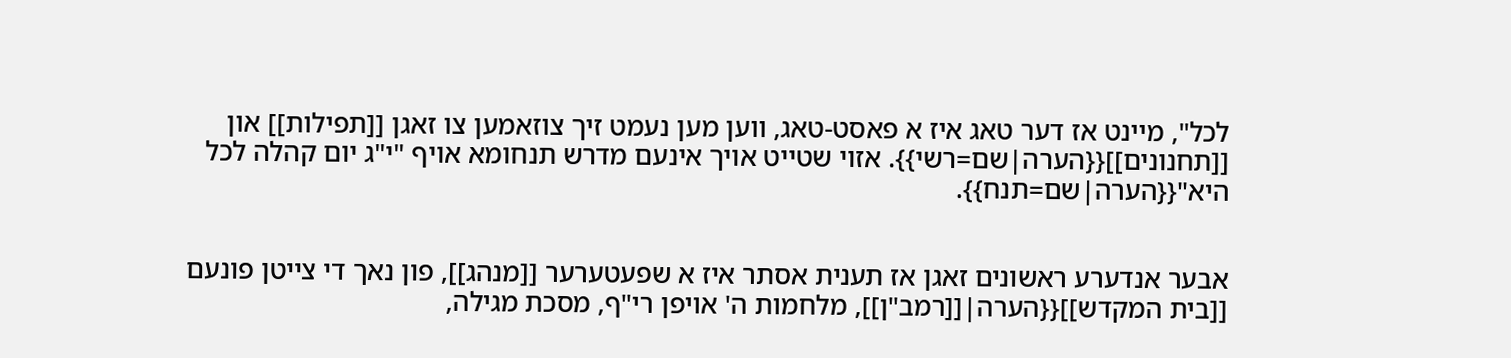לכל", מיינט אז דער טאג איז א פאסט-טאג, ווען מען נעמט זיך צוזאמען צו זאגן [[תפילות]] און [[תחנונים]]{{הערה|שם=רשי}}. אזוי שטייט אויך אינעם מדרש תנחומא אויף "י"ג יום קהלה לכל היא"{{הערה|שם=תנח}}.


אבער אנדערע ראשונים זאגן אז תענית אסתר איז א שפעטערער [[מנהג]], פון נאך די צייטן פונעם [[בית המקדש]]{{הערה|[[רמב"ן]], מלחמות ה' אויפן רי"ף, מסכת מגילה,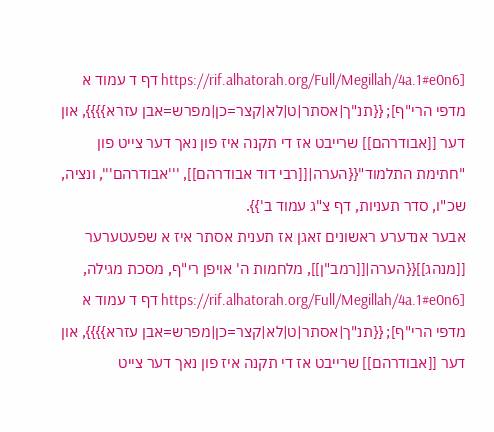[https://rif.alhatorah.org/Full/Megillah/4a.1#e0n6 דף ד עמוד א מדפי הרי"ף]; {{תנ"ך|אסתר|ט|לא|קצר=כן|מפרש=אבן עזרא}}}}, און דער [[אבודרהם]] שרייבט אז די תקנה איז פון נאך דער צייט פון "חתימת התלמוד"{{הערה|[[רבי דוד אבודרהם]], '''אבודרהם''', ונציה, שכ"ו, סדר תעניות, דף צ"ג עמוד ב'}}.
אבער אנדערע ראשונים זאגן אז תענית אסתר איז א שפעטערער [[מנהג]]{{הערה|[[רמב"ן]], מלחמות ה' אויפן רי"ף, מסכת מגילה, [https://rif.alhatorah.org/Full/Megillah/4a.1#e0n6 דף ד עמוד א מדפי הרי"ף]; {{תנ"ך|אסתר|ט|לא|קצר=כן|מפרש=אבן עזרא}}}}, און דער [[אבודרהם]] שרייבט אז די תקנה איז פון נאך דער צייט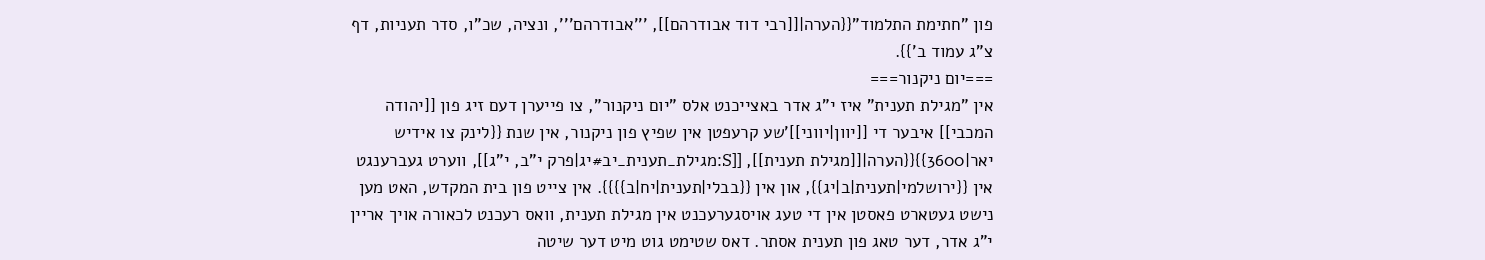פון "חתימת התלמוד"{{הערה|[[רבי דוד אבודרהם]], '''אבודרהם''', ונציה, שכ"ו, סדר תעניות, דף צ"ג עמוד ב'}}.
===יום ניקנור===
אין "מגילת תענית" איז י"ג אדר באצייכנט אלס "יום ניקנור", צו פייערן דעם זיג פון [[יהודה המכבי]] איבער די [[יוון|יווני]]'שע קרעפטן אין שפיץ פון ניקנור, אין שנת {{לינק צו אידיש יאר|3600}}{{הערה|[[מגילת תענית]], [[S:מגילת_תענית_יב#יג|פרק י"ב, י"ג]], ווערט געברענגט אין {{ירושלמי|תענית|ב|יג}}, און אין {{בבלי|תענית|יח|ב}}}}. אין צייט פון בית המקדש, האט מען נישט געטארט פאסטן אין די טעג אויסגערעכנט אין מגילת תענית, וואס רעכנט לכאורה אויך אריין י"ג אדר, דער טאג פון תענית אסתר. דאס שטימט גוט מיט דער שיטה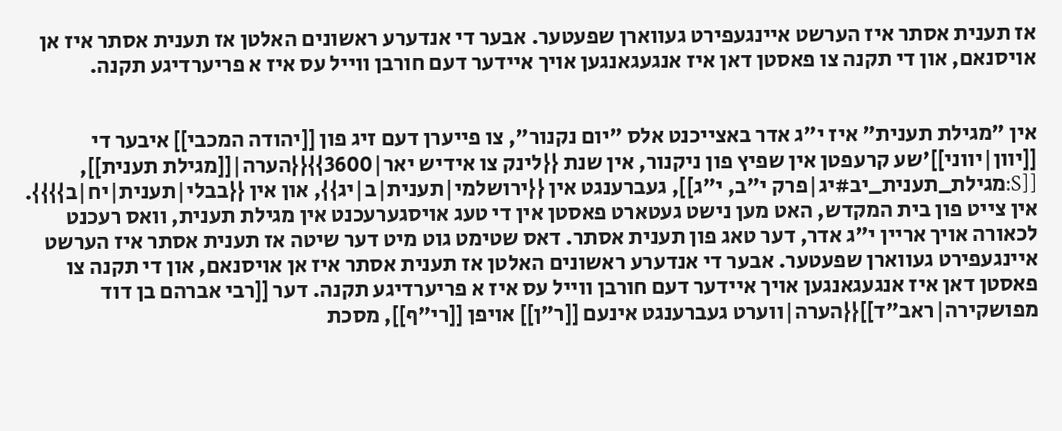אז תענית אסתר איז הערשט איינגעפירט געווארן שפעטער. אבער די אנדערע ראשונים האלטן אז תענית אסתר איז אן אויסנאם, און די תקנה צו פאסטן דאן איז אנגעגאנגען אויך איידער דעם חורבן ווייל עס איז א פריערדיגע תקנה.


אין "מגילת תענית" איז י"ג אדר באצייכנט אלס "יום נקנור", צו פייערן דעם זיג פון [[יהודה המכבי]] איבער די [[יוון|יווני]]'שע קרעפטן אין שפיץ פון ניקנור, אין שנת {{לינק צו אידיש יאר|3600}}{{הערה|[[מגילת תענית]], [[S:מגילת_תענית_יב#יג|פרק י"ב, י"ג]], געברענגט אין {{ירושלמי|תענית|ב|יג}}, און אין {{בבלי|תענית|יח|ב}}}}. אין צייט פון בית המקדש, האט מען נישט געטארט פאסטן אין די טעג אויסגערעכנט אין מגילת תענית, וואס רעכנט לכאורה אויך אריין י"ג אדר, דער טאג פון תענית אסתר. דאס שטימט גוט מיט דער שיטה אז תענית אסתר איז הערשט איינגעפירט געווארן שפעטער. אבער די אנדערע ראשונים האלטן אז תענית אסתר איז אן אויסנאם, און די תקנה צו פאסטן דאן איז אנגעגאנגען אויך איידער דעם חורבן ווייל עס איז א פריערדיגע תקנה. דער [[רבי אברהם בן דוד מפושקירה|ראב"ד]]{{הערה|ווערט געברענגט אינעם [[ר"ן]] אויפן [[רי"ף]], מסכת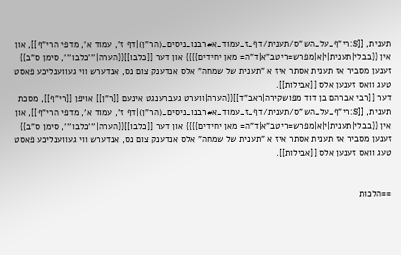תענית, [[S:רי"ף_על_הש"ס/תענית/דף_ז_עמוד_א#רבנו_ניסים_(הר"ן)|דף ז', עמוד א', מדפי הרי"ף]], און אין {{בבלי|תענית|י|א|מפרש=ריטב"א|ד"ה= מאן יחידים}}}} און דער [[כלבו]]{{הערה|'''כלבו''', סימן ס"ב}} זענען מסביר אז תענית אסתר איז א "תענית של שמחה" אלס אנדענק צום נס, אנדערש ווי געווענליכע פאסט טעג וואס זענען אלס [[אבילות]].
דער [[רבי אברהם בן דוד מפושקירה|ראב"ד]]{{הערה|ווערט געברענגט אינעם [[ר"ן]] אויפן [[רי"ף]], מסכת תענית, [[S:רי"ף_על_הש"ס/תענית/דף_ז_עמוד_א#רבנו_ניסים_(הר"ן)|דף ז', עמוד א', מדפי הרי"ף]], און אין {{בבלי|תענית|י|א|מפרש=ריטב"א|ד"ה= מאן יחידים}}}} און דער [[כלבו]]{{הערה|'''כלבו''', סימן ס"ב}} זענען מסביר אז תענית אסתר איז א "תענית של שמחה" אלס אנדענק צום נס, אנדערש ווי געווענליכע פאסט טעג וואס זענען אלס [[אבילות]].


==הלכות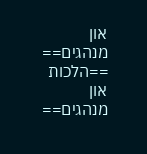און מנהגים==
==הלכות און מנהגים==